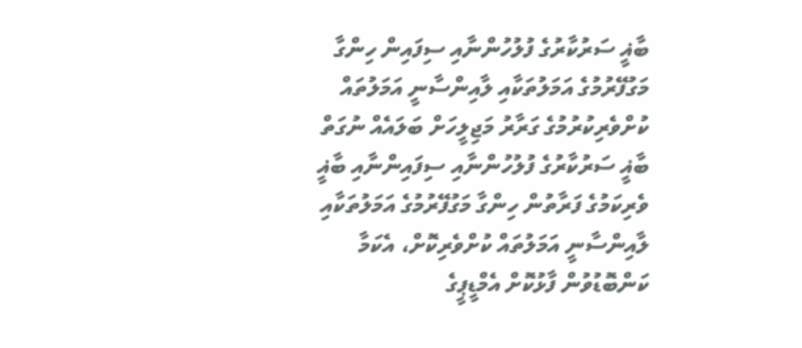ބާޣީ ސަރުކާރުގެ ފުލުހުންނާއި ސިފައިން ހިންގާ މަގުފޭރުމުގެ އަމަލުތަކާއި ލާއިންސާނީ އަމަލުތައް ކުށްވެރިކުރުމުގެ ގަރާރު މަޖިލީހަށް ބަލައެއް ނުގަތް
ބާޣީ ސަރުކާރުގެ ފުލުހުންނާއި ސިފައިންނާއި ބާޣީ ވެރިކަމުގެ ފަރާތުން ހިންގާ މަގުފޭރުމުގެ އަމަލުތަކާއި ލާއިންސާނީ އަމަލުތައް ކުށްވެރިކޮށް، އެކަމާ ކަންބޮޑުވުން ފާޅުކޮށް އެމްޑީޕީގެ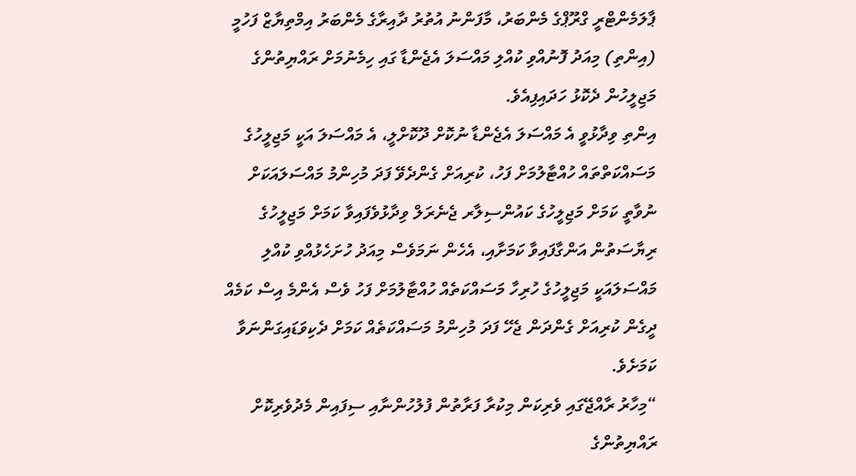ޕާލަމެންޓްރީ ގްރޫޕްގެ މެންބަރު، މާފަންނު އުތުރު ދާއިރާގެ މެންބަރު އިމްތިޔާޒް ފަހުމީ (އިންތި) މިއަދު ފޮނުއްވި ކުއްލި މައްސަލަ އެޖެންޑާ ގައި ހިމެނުމަށް ރައްޔިތުންގެ މަޖިލީހުން ދެކޮޅު ހަދައިފިއެވެ.
އިންތި ވިދާޅުވީ އެ މައްސަލަ އެޖެންޑާ ނުކޮށް ދޫކޮށްލީ، އެ މައްސަލަ އަކީ މަޖިލީހުގެ މަސައްކަތްތައް ހުއްޓާލުމަށް ފަހު، ކުރިއަށް ގެންދެވޭ ފަދަ މުހިންމު މައްސަލައަކަށް ނުވާތީ ކަމަށް މަޖިލީހުގެ ކައުންސިލާރ ޖެނެރަލް ވިދާޅުވެފައިވާ ކަމަށް މަޖިލީހުގެ ރިޔާސަތުން އަންގާފައިވާ ކަމަށާއި، އެހެން ނަމަވެސް މިއަދު ހުށަހެޅުއްވި ކުއްލި މައްސަލައަކީ މަޖިލީހުގެ ހުރިހާ މަސައްކަތެއް ހުއްޓާލުމަށް ފަހު ވެސް އެންމެ އިސް ކަމެއް ދީގެން ކުރިއަށް ގެންދަން ޖެހޭ ފަދަ މުހިންމު މަސައްކަތެއް ކަމަށް ދެކިވަޑައިގަންނަވާ ކަމަށެވެ.
“މިހާރު ރާއްޖޭގައި ވެރިކަން މިކުރާ ފަރާތުން ފުލުހުންނާއި ސިފައިން މެދުވެރިކޮށް ރައްޔިތުންގެ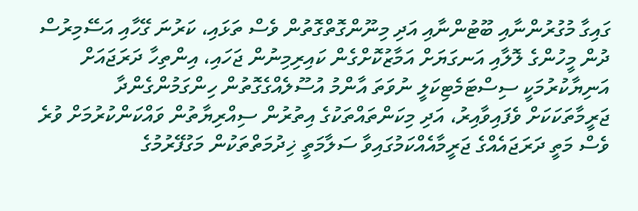ގައިގާ މުގުރުންނާއި ބޫޓުންނާއި އަދި މިނޫންގޮތްގޮތުން ވެސް ތަޅައި، ކަރުނަ ގޭހާއި އަސޭމިރުސް ދުން މީހުންގެ ލޮލާއި އަނގަޔަށް އަމާޒުކޮށްގެން ކައިރިމިނުން ޖަހައި، އިންތިހާ ދަރަޖައަށް އަނިޔާކުރުމަކީ ސިސްޓަމެޓިކަލީ ނުވަތަ އާންމު އުސޫލެއްގެގޮތުން ހިންގަމުންގެންދާ ޖަރީމާތަކަކަށް ވެފައިވާއިރު، އަދި މިކަންތައްތަކުގެ އިތުރުން ސިއްރިޔާތުން ވައްކަންކުރުމަށް ވުރެ ވެސް މަތީ ދަރަޖައެއްގެ ޖަރީމާއެއްކަމުގައިވާ ސަލާމަތީ ޚިދުމަތްތަކުން މަގުފޭރުމުގެ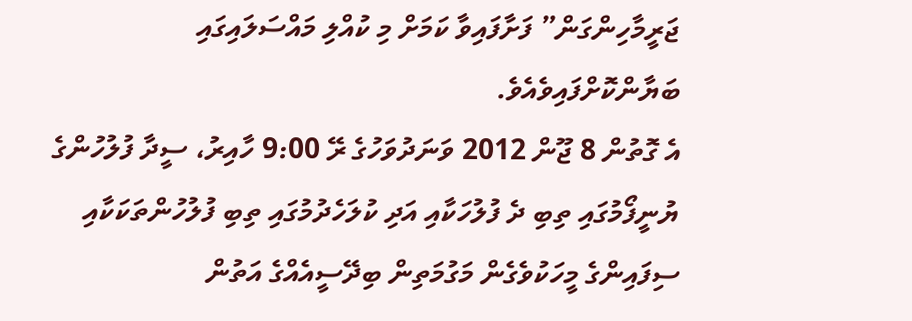ޖަރީމާހިންގަން” ފަށާފައިވާ ކަމަށް މި ކުއްލި މައްސަލައިގައި ބަޔާންކޮށްފައިވެއެވެ.
އެ ގޮތުން 8 ޖޫން 2012 ވަނަދުވަހުގެ ރޭ 9:00 ހާއިރު، ސީދާ ފުލުހުންގެ ޔުނީފޯމުގައި ތިބި ދެ ފުލުހަކާއި އަދި ކުލަހެދުމުގައި ތިބި ފުލުހުންތަކަކާއި ސިފައިންގެ މީހަކުވެގެން މަގުމަތިން ބިދޭސީއެއްގެ އަތުން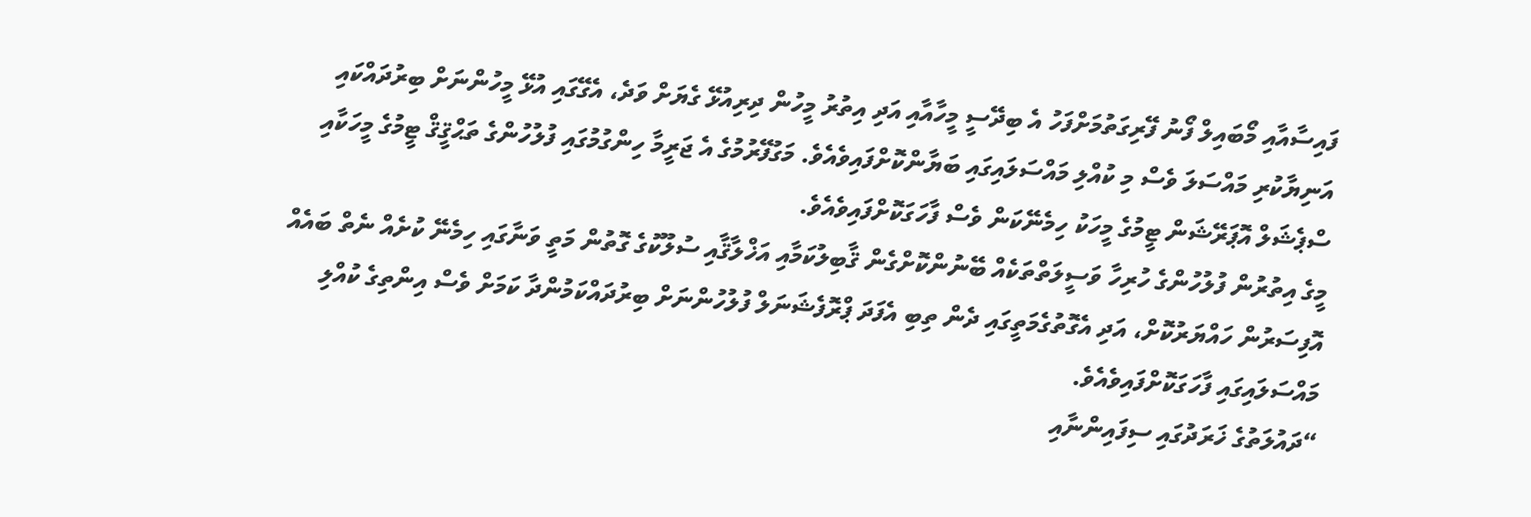ފައިސާއާއި މޯބައިލް ފޯނު ފޭރިގަތުމަށްފަހު އެ ބިދޭސީ މީހާއާއި އަދި އިތުރު މީހުން ދިރިއުޅޭ ގެޔަށް ވަދެ، އެގޭގައި އުޅޭ މީހުންނަށް ބިރުދައްކައި އަނިޔާކުރި މައްސަލަ ވެސް މި ކުއްލި މައްސަލައިގައި ބަޔާންކޮށްފައިވެއެވެ. މަގުފޭރުމުގެ އެ ޖަރީމާ ހިންގުމުގައި ފުލުހުންގެ ތަޙްޤީޤް ޓީމުގެ މީހަކާއި ސްޕެޝަލް އޮޕަރޭޝަން ޓީމުގެ މީހަކު ހިމެނޭކަން ވެސް ފާހަގަކޮށްފައިވެއެވެ.
މީގެ އިތުރުން ފުލުހުންގެ ހުރިހާ ވަސީލަތްތަކެއް ބޭނުންކޮށްގެން ޤާބިލުކަމާއި އަޚްލާޤާއި ސުލޫކުގެ ގޮތުން މަތީ ވަނާގައި ހިމެނޭ ކުށެއް ނެތް ބައެއް އޮފިސަރުން ހައްޔަރުކޮށް، އަދި އެގޮތުގެމަތީގައި ދެން ތިބި އެފަދަ ޕްރޮފެޝަނަލް ފުލުހުންނަށް ބިރުދައްކަމުންދާ ކަމަށް ވެސް އިންތިގެ ކުއްލި މައްސަލައިގައި ފާހަގަކޮށްފައިވެއެވެ.
“ދައުލަތުގެ ޚަރަދުގައި ސިފައިންނާއި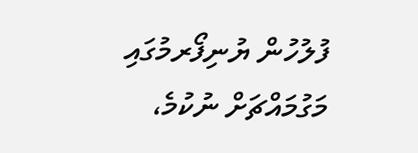ފުލުހުން ޔުނިފޯރމުގައި މަގުމައްޗަށް ނުކުމެ،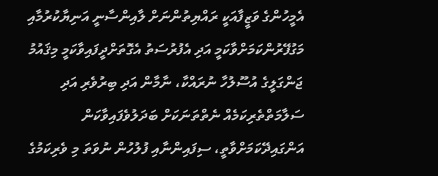އެމީހުންގެ ވަޒީފާއަކީ ރައްޔިތުންނަށް ލާއިންސާނީ އަނިޔާކުރުމާއި މަގުފޭރުންކަމަށްވާކަމީ އަދި އެފުރުސަތު އެގޮތަށްދީފައިވާކަމީ މިޤައުމު ޖަންގަލީގެ އުސޫލުހާ ނުރައްކާ، ނާމާން އަދި ބިރުވެރި އަދި ސަލާމަތްތެރިކަމެއް ނެތްތަނަކަށް ބަދަލުވެފައިވާކަން އަންގައިދޭކަމަށްވާތީ، ސިފައިންނާއި ފުލުހުން ނުވަތަ މި ވެރިކަމުގެ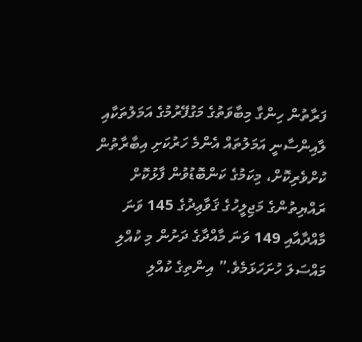ފަރާތުން ހިންގާ މިބާވަތުގެ މަގުފޭރުމުގެ އަމަލުތަކާއި ލާއިންސާނީ އަމަލުތައް އެންމެ ހަރުކަށި އިބާރާތުން ކުށްވެރިކޮށް، މިކަމުގެ ކަންބޮޑުވުން ފާޅުކޮށް ރައްޔިތުންގެ މަޖިލީހުގެ ޤަވާޢިދުގެ 145 ވަނަ މާއްދާއާއި 149 ވަނަ މާއްދާގެ ދަށުން މި ކުއްލި މައްސަލަ ހުށަހަޅަމެވެ.” އިންތިގެ ކުއްލި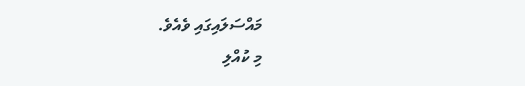މައްސަލައިގައި ވެއެވެ.
މި ކުއްލި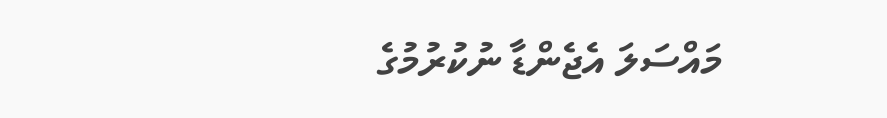މައްސަލަ އެޖެންޑާ ނުކުރުމުގެ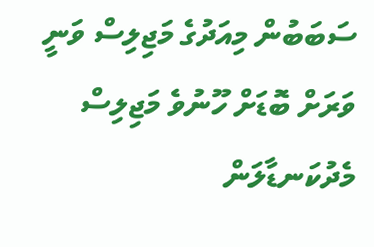ސަބަބުން މިއަދުގެ މަޖިލިސް ވަނީ ވަރަށް ބޮޑަށް ހޫނުވެ މަޖިލިސް މެދުކަނޑާލަން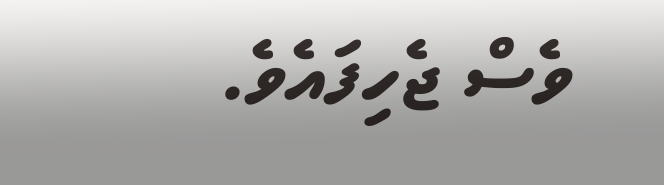ވެސް ޖެހިފައެވެ.